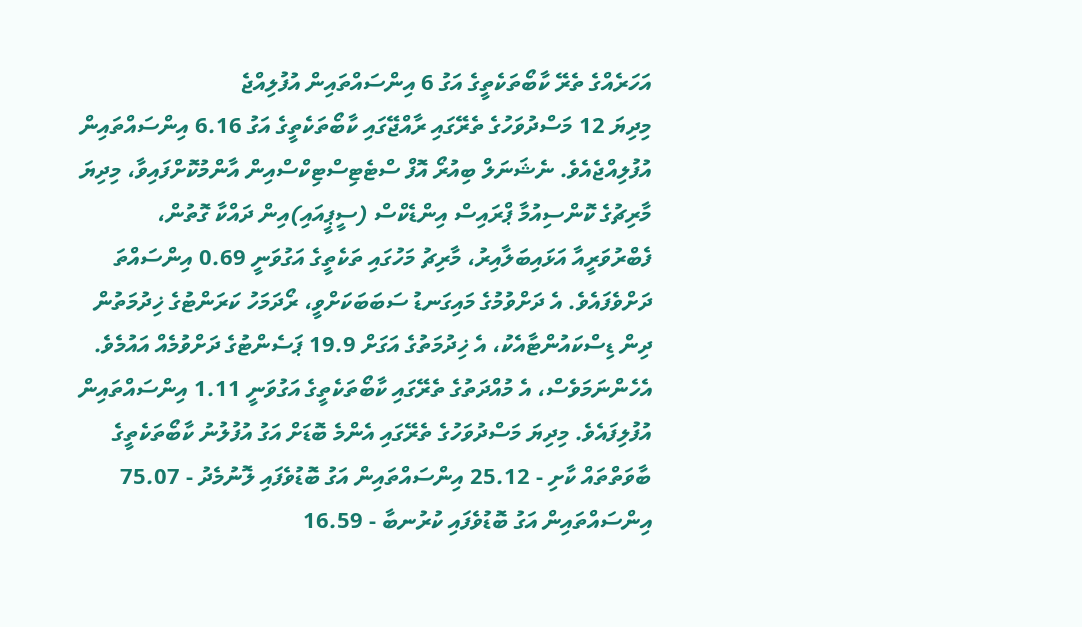އަހަރެއްގެ ތެރޭ ކާބޯތަކެތީގެ އަގު 6 އިންސައްތައިން އުފުލިއްޖެ
މިދިޔަ 12 މަސްދުވަހުގެ ތެރޭގައި ރާއްޖޭގައި ކާބޯތަކެތީގެ އަގު 6.16 އިންސައްތައިން އުފުލިއްޖެއެވެ. ނެޝަނަލް ބިއުރޯ އޮފް ސްޓެޓިސްޓިކްސްއިން އާންމުކޮށްފައިވާ، މިދިޔަ މާރިޗުގެ ކޮންސިއުމާ ޕްރައިސް އިންޑެކްސް (ސީޕީއައި)އިން ދައްކާ ގޮތުން، ފެބްރުވަރީއާ އަޅައިބަލާއިރު، މާރިޗު މަހުގައި ތަކެތީގެ އަގުވަނީ 0.69 އިންސައްތަ ދަށްވެފައެވެ. އެ ދަށްވުމުގެ މައިގަނޑު ސަބަބަކަށްވީ، ރޯދަމަހު ކަރަންޓުގެ ޚިދުމަތުން ދިން ޑިސްކައުންޓާއެކު، އެ ޚިދުމަތުގެ އަގަށް 19.9 ޕަސެންޓުގެ ދަށްވުމެއް އައުމެވެ. އެހެންނަމަވެސް، އެ މުއްދަތުގެ ތެރޭގައި ކާބޯތަކެތީގެ އަގުވަނީ 1.11 އިންސައްތައިން އުފުލިފައެވެ. މިދިޔަ މަސްދުވަހުގެ ތެރޭގައި އެންމެ ބޮޑަށް އަގު އުފުލުނު ކާބޯތަކެތީގެ ބާވަތްތައް ކާށި - 25.12 އިންސައްތައިން އަގު ބޮޑުވެފައި ލޮނުމެދު - 75.07 އިންސައްތައިން އަގު ބޮޑުވެފައި ކުރުނބާ - 16.59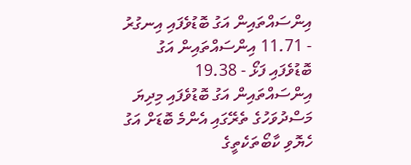އިންސައްތައިން އަގު ބޮޑުވެފައި އިނގުރު - 11.71 އިންސައްތައިން އަގު ބޮޑުވެފައި ފަޅޯ - 19.38 އިންސައްތައިން އަގު ބޮޑުވެފައި މިދިޔަ މަސްދުވަހުގެ ތެރޭގައި އެންމެ ބޮޑަށް އަގު ހެޔޮވި ކާބޯތަކެތީގެ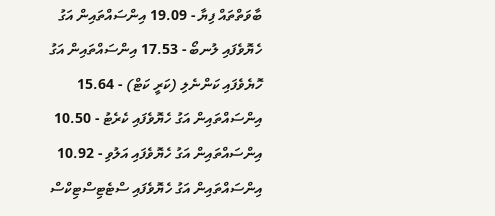ބާވަތްތައް ފިޔާ - 19.09 އިންސައްތައިން އަގު ހެޔޮވެފައި ލުނބޯ - 17.53 އިންސައްތައިން އަގު ހޮޔެވެފައި ކަންނެލި (ކަރީ ކަޓް) - 15.64 އިންސައްތައިން އަގު ހެޔޮވެފައި ކެރެޓު - 10.50 އިންސައްތައިން އަގު ހެޔޮވެފައި އަލުވި - 10.92 އިންސައްތައިން އަގު ހެޔޮވެފައި ސްޓެޓިސްޓިކްސް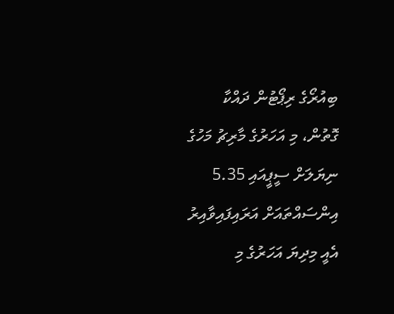ބިއުރޯގެ ރިޕޯޓުން ދައްކާ ގޮތުން، މި އަހަރުގެ މާރިޗު މަހުގެ ނިޔަލަށް ސީޕީއައި 5.35 އިންސައްތައަށް އަރައިފައިވާއިރު އެއީ މިދިޔަ އަހަރުގެ މި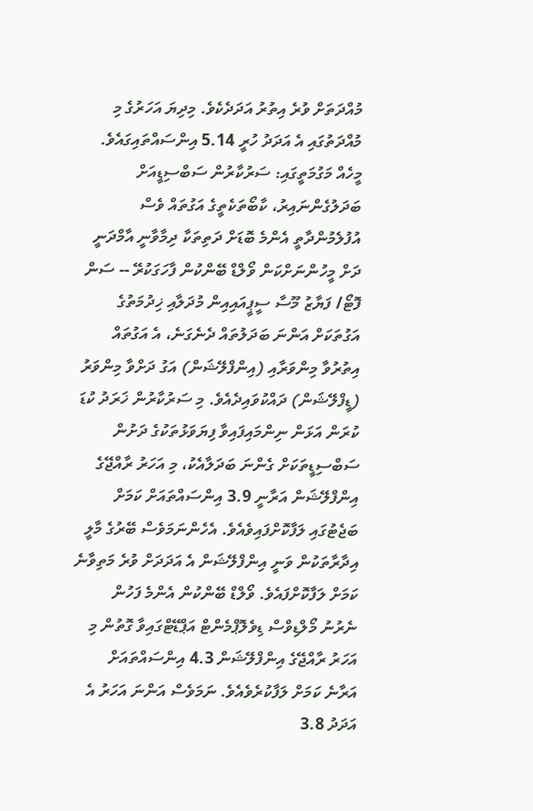މުއްދަތަށް ވުރެ އިތުރު އަދަދެކެވެ. މިދިޔަ އަހަރުގެ މި މުއްދަތުގައި އެ އަދަދު ހުރީ 5.14 އިންސައްތައިގައެވެ. މީހެއް މަގުމަތީގައި: ސަރުކާރުން ސަބްސިޑީއަށް ބަދަލުގެންނައިރު، ކާބޯތަކެތީގެ އަގުތައް ވެސް އުފުލެމުންދާތީ އެންމެ ބޮޑަށް ދަތިތަކާ ދިމާވާނީ އާމްދަނީ ދަށް މީހުންނަށްކަން ވޯލްޑް ބޭންކުން ފާހަގަކުރޭ -- ސަން ފޮޓޯ/ ފަޔާޒު މޫސާ ސީޕީއައިއިން މުދަލާއި ޚިދުމަތުގެ އަގުތަކަށް އަންނަ ބަދަލުތައް ދެނެގަނެ، އެ އަގުތައް އިތުރުވާ މިންވަރާއި (އިންފްލޭޝަން) އަގު ދަށްވާ މިންވަރު (ޑީފްލޭޝަން) ދައްކުވައިދެއެވެ. މި ސަރުކާރުން ޚަރަދު ކުޑަ ކުރަން އަޅަން ނިންމައިފައިވާ ފިޔަވަޅުތަކުގެ ދަށުން ސަބްސިޑީތަކަށް ގެންނަ ބަދަލާއެކު، މި އަހަރު ރާއްޖޭގެ އިންފްލޭޝަން އަރާނީ 3.9 އިންސައްތައަށް ކަމަށް ބަޖެޓުގައި ލަފާކޮށްފައިވެއެވެ. އެހެންނަމަވެސް ބޭރުގެ މާލީ އިދާރާތަކުން ވަނީ އިންފްލޭޝަން އެ އަދަދަށް ވުރެ މަތިވާނެ ކަމަށް ލަފާކޮށްފައެވެ. ވޯލްޑް ބޭންކުން އެންމެ ފަހުން ނެރުނު މޯލްޑިވްސް ޑިވެލޮޕްމެންޓް އަޕްޑޭޓްގައިވާ ގޮތުން މި އަހަރު ރާއްޖޭގެ އިންފްލޭޝަން 4.3 އިންސައްތައަށް އަރާނެ ކަމަށް ލަފާކުރެވެއެވެ. ނަމަވެސް އަންނަ އަހަރު އެ އަދަދު 3.8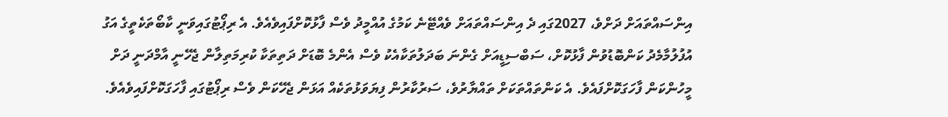އިންސައްތައަށް ދަށްވެ، 2027ގައި ދެ އިންސައްތައަށް ވެއްޓޭނެ ކަމުގެ އުއްމީދު ވެސް ފާޅުކޮށްފައިވެއެވެ. އެ ރިޕޯޓުގައިވަނީ ކާބޯތަކެތީގެ އަގު އުފުލުމާމެދު ކަންބޮޑުވުން ފާޅުކޮށް، ސަބްސިޑީއަށް ގެންނަ ބަދަލުތަކާއެކު ވެސް އެންމެ ބޮޑަށް ދަތިތަކާ ކުރިމަތިލާން ޖެހޭނީ އާމްދަނީ ދަށް މީހުންކަން ފާހަގަކޮށްފައެވެ. އެ ކަންތައްތަކަށް ތައްޔާރުވެ، ސަރުކާރުން ފިޔަވަޅުތަކެއް އަޅަން ޖެހޭކަން ވެސް ރިޕޯޓުގައި ފާހަގަކޮށްފައިވެއެވެ.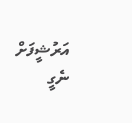އަރުޝީފަށް ނެގީ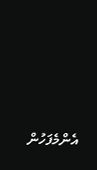އެންމެފަހުން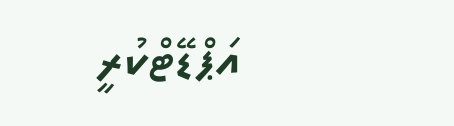އަޕްޑޭޓްކުރީ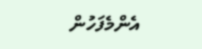އެންމެފަހުން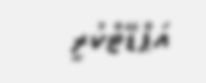އަޕްޑޭޓްކުރީ